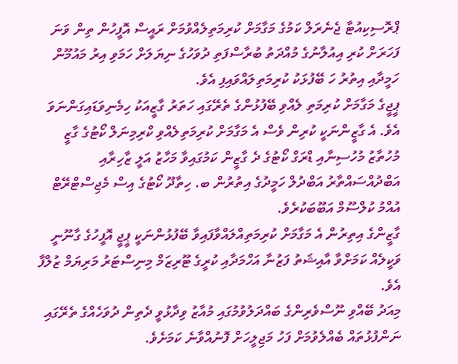ޕްރޮސިކިއުޓާ ޖެނެރަލް ކަމުގެ މަގާމަށް ކުރިމަތިލެއްވުމަށް ރައީސް އޮފީހުން ތިން ވަނަ ފަހަރަށް ކުރި އިއުލާނުގެ މުއްދަތު ބުރާސްފަތި ދުވަހުގެ ނިޔަލަށް ހަމަވި އިރު މައުމޫން ހަމީދާއި އިތުރު ހަ ބޭފުޅަކު ކުރިމަތިލައްވައިފި އެވެ.
ޕީޖީގެ މަގާމަށް ކުރިމަތި ލެއްވި ބޭފުޅުންގެ ތެރޭގައި ހަތަރު ގާޒީއަކު ހިމެނިވަޑައިގަންނަވަ އެވެ. އެ ގާޒީންނަކީ ކުރިން ވެސް އެ މަގާމަށް ކުރިމަތިލެއްވި ކްރިމިނަލް ކޯޓުގެ ގާޒީ މުހުތާޒު މުހުސިނާއި ޑްރަގް ކޯޓުގެ ދެ ގާޒީން ކަމުގައިވާ މަހާޒު އަލީ ޒާހިރާއި އަބްދުއްސައްތާރު އަބްދުލް ހަމީދުގެ އިތުރުން ބ. ހިތާދޫ ކޯޓުގެ އިސް މެޖިސްޓްރޭޓް އުއްމު ކުލްސޫމް އަބޫބަކުރެވެ.
ގާޒީންގެ އިތިރުން އެ މަގާމަށް ކުރިމަތިއްލައްވާފައިވާ ބޭފުޅުންނަކީ ޕީޖީ އޮފީހުގެ ގާނޫނީ ވަކީލެއް ކަމަށްވާ އާއިޝަތު ފަޒުނާ އަހްމަދާއި ކުރީގެ ޓޫރިޒަމް މިނިސްޓަރު މަރިޔަމް ޒުލްފާ އެވެ.
މިއަދު ބޭއްވި ނޫސްވެރިންގެ ބައްދަލުވުމުގައި މުއާޒު ވިދާޅުވީ ދެތިން ދުވަހެއްގެ ތެރޭގައި ނަންފުޅުތައް ބެއްލެވުމަށް ފަހު މަޖިލީހަށް ފޮނުއްވާނެ ކަމަށެވެ.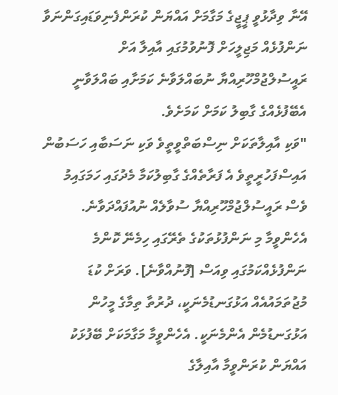އޭނާ ވިދާޅުވީ ޕީޖީގެ މަގާމަށް އައްޔަން ކުރަންފެނިވަޑައިގަންނަވާ ނަންފުޅެއް މަޖިލީހަށް ފޮނުވުމުގައި އާއިލާ އަށް ރައީސުލްޖުމްހޫރިއްޔާ ނުބައްލަވާނެ ކަމަށާއި ބައްލަވާނީ އެބޭފުޅެއްގެ ގާބިލު ކަމަށް ކަމަށެވެ.
"ވަކި އާއިލާތަކަށް ނިސްބަތްވީތީވެ ވަކި ނަސަބާއި ހަސަބުން އައިސްފަހުރީތީވެ އެ ފަރާތެއްގެ ގާބިލުކަމާ މެދުގައި ހަމަގައިމު ވެސް ރައީސުލްޖުމްހޫރިއްޔާ ސުވާލެއް ނުއުފައްދަވާނެ. އެހެންވީމާ މި ނަންފުޅުތަކުގެ ތެރޭގައި ހިމެނޭ ކޮންމެ ނަންފުޅެއްކަމުގައި ވިއަސް [ފޮނުއްވާނެ]. ވަރަށް ކުޑަ މުޖުތަމައުއެއް އަޅުގަނޑުމެނަކީ، ދުރުތާ ތިމާގެ މީހުން އަޅުގަނޑުމެން އެންމެނަކީ. އެހެންވީމާ މަގާމަކަށް ބޭފުޅަކު އައްޔަން ކުރަންވީމާ އާއިލާގެ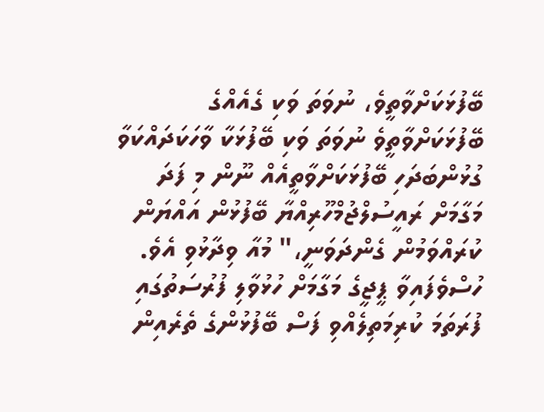ބޭފުޅަކަށްވާތީވެ، ނުވަތަ ވަކި ގެއެއްގެ ބޭފުޅަކަށްވާތީވެ ނުވަތަ ވަކި ބޭފުޅަކާ ވާހަކަދައްކަވާ ގުޅުންބަދަހި ބޭފުޅަކަށްވާތީއެއް ނޫން މި ފަދަ މަގާމަށް ރައީސުލްޖުމްހޫރިއްޔާ ބޭފުޅުން އައްޔަން ކުރައްވަމުން ގެންދަވަނީ،" މުއާ ވިދާޅުވި އެވެ.
ހުސްވެފައިވާ ޕީޖީގެ މަގާމަށް ހުޅުވާލި ފުރުސަތުގައި ފުރަތަމަ ކުރިމަތިލެއްވި ފަސް ބޭފުޅުންގެ ތެރެއިން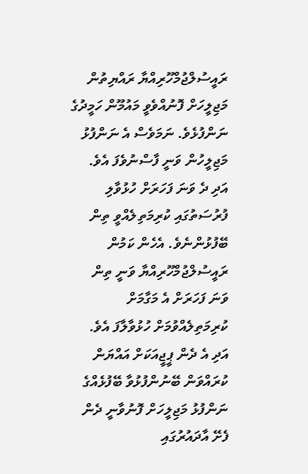ރައީސުލްޖުމްހޫރިއްޔާ ރައްޔިތުން މަޖިލީހަށް ފޮނުއްވެވީ މައުމޫން ހަމީދުގެ ނަންފުޅެވެ. ނަމަވެސް އެ ނަންފުޅު މަޖިލީހުން ވަނީ ފާސްނުވެފަ އެވެ. އަދި ދެ ވަނަ ފަހަރަށް ހުޅުވާލި ފުރުސަތުގައި ކުރިމަތިލެއްވީ ތިން ބޭފުޅުންނެވެ. އެހެން ކަމުން ރައީސުލްޖުމްހޫރިއްޔާ ވަނީ ތިން ވަނަ ފަހަރަށް އެ މަގާމަށް ކުރިމަތިލެއްވުމަށް ހުޅުވާލާފަ އެވެ. އަދި އެ ދެން ޕީޖީއަކަށް އައްޔަން ކުރައްވަން ބޭނުންފުޅުވާ ބޭފުޅެއްގެ ނަންފުޅު މަޖިލީހަށް ފޮނުވާނީ ދެން ފެށޭ އާދައުރުގައި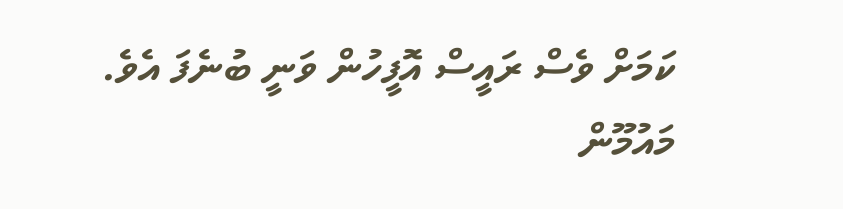ކަމަށް ވެސް ރައީސް އޮފީހުން ވަނީ ބުނެފަ އެވެ.
މައުމޫން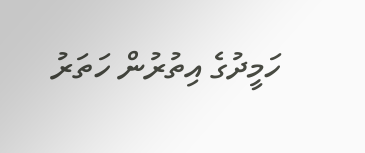ހަމީދުގެ އިތުރުން ހަތަރު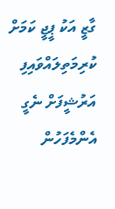ގާޒީ އަކު ޕީޖީ ކަމަށް ކުރިމަތިލައްވައިފި
އަރުޝީފަށް ނެގީ
އެންމެފަހުން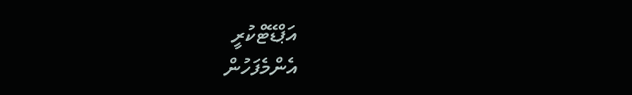އަޕްޑޭޓްކުރީ
އެންމެފަހުން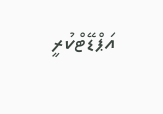އަޕްޑޭޓްކުރީ